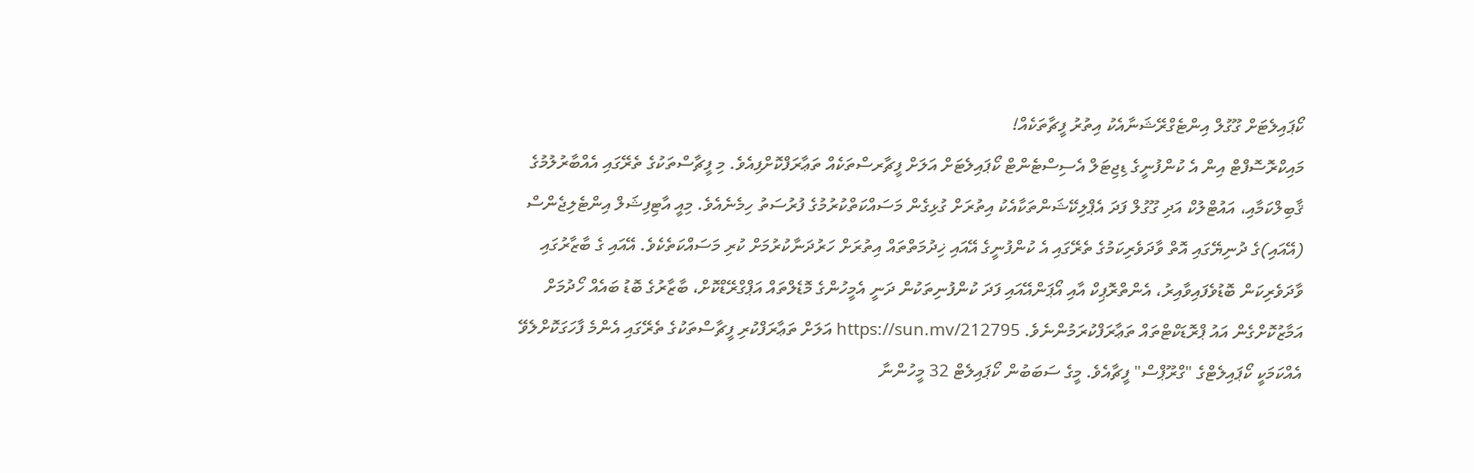ކޯޕައިލެޓަށް ގޫގުލް އިންޓެގްރޭޝަނާއެކު އިތުރު ފީޗާތަކެއް!
މައިކްރޮސޮފްޓް އިން އެ ކުންފުނީގެ ޑިޖިޓަލް އެސިސްޓެންޓް ކޯޕައިލެޓަށް އަލަށް ފީޗާރސްތަކެއް ތަޢާރަފްކޮށްފިއެވެ. މި ފީޗާސްތަކުގެ ތެރޭގައި އެއްބާރުލުމުގެ ޤާބިލްކަމާއި، އައުޓްލުކް އަދި ގޫގުލް ފަދަ އެޕްލިކޭޝަންތަކާއެކު އިތުރަށް ގުޅިގެން މަސައްކަތްކުރުމުގެ ފުރުސަތު ހިމެނެއެވެ. މިއީ އާޓިފިޝަލް އިންޓެލިޖެންސް (އޭއައި)ގެ ދުނިޔޭގައި އޮތް ވާދަވެރިކަމުގެ ތެރޭގައި އެ ކުންފުނީގެ އޭއައި ޚިދުމަތްތައް އިތުރަށް ހަރުދަނާކުރުމަށް ކުރި މަސައްކަތެކެވެ. އޭއައި ގެ ބާޒާރުގައި ވާދަވެރިކަން ބޮޑުވެފައިވާއިރު، އެންތްރޮޕިކް އާއި އޯޕަންއޭއައި ފަދަ ކުންފުނިތަކުން ދަނީ އެމީހުންގެ މޮޑެލްތައް އަޕްގްރޭޑްކޮށް، ބާޒާރުގެ ބޮޑު ބައެއް ހޯދުމަށް އަމާޒުކޮށްގެން އައު ޕްރޮޑަކްޓްތައް ތަޢާރަފްކުރަމުންނެވެ. https://sun.mv/212795 އަލަށް ތަޢާރަފްކުރި ފީޗާސްތަކުގެ ތެރޭގައި އެންމެ ފާހަގަކޮށްލެވޭ އެއްކަމަކީ ކޯޕައިލެޓްގެ "ގްރޫޕްސް" ފީޗާއެވެ. މީގެ ސަބަބުން ކޯޕައިލެޓް 32 މީހުންނާ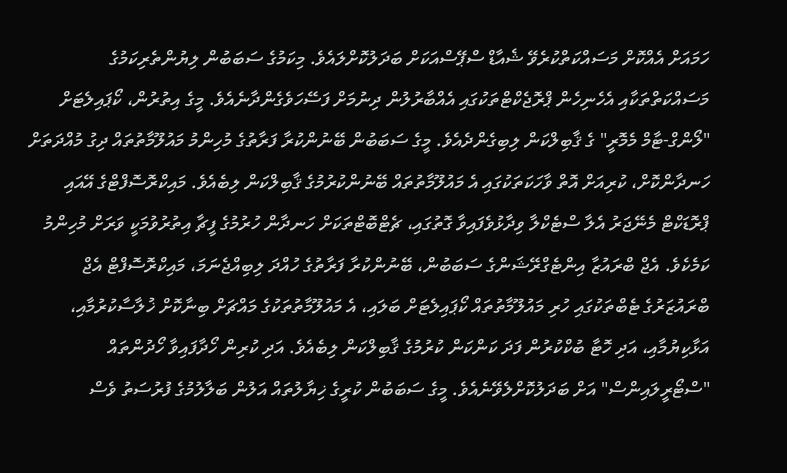ހަމައަށް އެއްކޮށް މަސައްކަތްކުރެވޭ ޝެއާޑް ސްޕޭސްއަކަށް ބަދަލުކޮށްލައެވެ. މިކަމުގެ ސަބަބުން ލިޔުންތެރިކަމުގެ މަސައްކަތްތަކާއި އެހެނިހެން ޕްރޮޖެކްޓްތަކުގައި އެއްބާރުލުން ދިނުމަށް ފަސޭހަވެގެންދާނެއެވެ. މީގެ އިތުރުން، ކޯޕައިލެޓަށް "ލޯންގް-ޓާމް މެމޮރީ" ގެ ޤާބިލްކަން ލިބިގެންދެއެވެ. މީގެ ސަބަބުން ބޭނުންކުރާ ފަރާތުގެ މުހިންމު މައުލޫމާތުތައް ދިގު މުއްދަތަށް ހަނދާންކޮށް، ކުރިއަށް އޮތް ވާހަކަތަކުގައި އެ މައުލޫމާތުތައް ބޭނުންކުރުމުގެ ޤާބިލްކަން ލިބެއެވެ. މައިކްރޮސޮފްޓްގެ އޭއައި ޕްރޮޑަކްޓް މެނޭޖަރު އެލާ ސްޓެކްލާ ވިދާޅުވެފައިވާ ގޮތުގައި، ޗެޓްބޮޓްތަކަށް ހަނދާން ހުރުމުގެ ފީޗާ އިތުރުވުމަކީ ވަރަށް މުހިންމު ކަމެކެވެ. އެޖް ބްރައުޒާ އިންޓެގްރޭޝަންގެ ސަބަބުން، ބޭނުންކުރާ ފަރާތުގެ ހުއްދަ ލިބިއްޖެނަމަ، މައިކްރޮސޮފްޓް އެޖް ބްރައުޒަރުގެ ޓެބްތަކުގައި ހުރި މައުލޫމާތުތައް ކޯޕައިލެޓަށް ބަލައި، އެ މައުލޫމާތުތަކުގެ މައްޗަށް ބިނާކޮށް ޚުލާސާކުރުމާއި، އަޅާކިޔުމާއި، އަދި ހޮޓާ ބުކްކުރުން ފަދަ ކަންކަން ކުރުމުގެ ޤާބިލްކަން ލިބެއެވެ. އަދި ކުރިން ހޯދާފައިވާ ހޯދުންތައް "ސްޓޯރީލައިންސް" އަށް ބަދަލުކޮށްލެވޭނެއެވެ. މީގެ ސަބަބުން ކުރީގެ ޚިޔާލުތައް އަލުން ބަލާލުމުގެ ފުރުސަތު ވެސް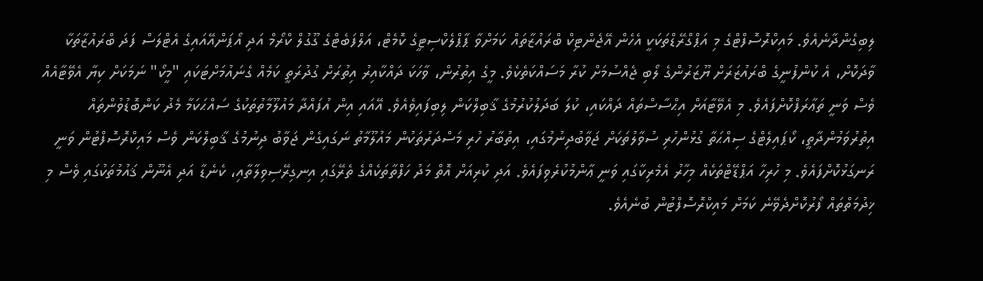ލިބިގެންދާނެއެވެ. މައިކްރޮސޮފްޓްގެ މި އަޕްގްރޭޑްތަކަކީ އެހެން އޭޖެންޓިކް ބްރައުޒާތައް ކަމަށްވާ ޕާޕްލެކްސިޓީގެ ކޮމެޓް، އަލްފަބެޓްގެ ގޫގުލް ކްރޯމް އަދި އޯޕަންއޭއައިގެ އެޓްލަސް ފަދަ ބްރައުޒާތަކާ ވާދަކޮށް، އެ ކުންފުނީގެ ބްރައުޒަރަށް ޔޫޒަރުންގެ ލޯބި ޖެއްސުމަށް ކުރާ މަސައްކަތެކެވެ. މީގެ އިތުރުން، ވާހަކަ ދައްކާއިރު އިތުރަށް ގުދުރަތީ ކަމެއް ގެނައުމަށްޓަކައި "މީކޯ" ނަމަކަށް ކިޔާ އެވޭޓާއެއް ވެސް ވަނީ ތަޢާރަފްކޮށްފައެވެ. މި އެވޭޓާއަށް އިޙްސާސްތައް ދައްކައި، ކުލަ ބަދަލުކުރުމުގެ ޤާބިލްކަން ލިބިފައިވެއެވެ. އޭއައި އިން އުފައްދާ މައުލޫމާތުތަކުގެ ސައްޙަކަމާ މެދު ކަންބޮޑުވުންތައް އިތުރުވަމުންދާތީ، ކޯޕައިލެޓްގެ ސިއްޙަތާ ގުޅުންހުރި ސުވާލުތަކަށް ޖަވާބުދިނުމުގައި، އިތުބާރު ހުރި މަސްދަރުތަކުން މައުލޫމާތު ނަގައިގެން ޖަވާބު ދިނުމުގެ ޤާބިލްކަން ވެސް މައިކްރޮސޮފްޓުން ވަނީ ރަނގަޅުކޮށްފައެވެ. މި ހުރިހާ އަޕްޑޭޓްތަކެއް މިހާރު އެމެރިކާގައި ވަނީ ޢާންމުކުރެވިފައެވެ. އަދި ކުރިއަށް އޮތް މަދު ހަފްތާތަކެއްގެ ތެރޭގައި އިނގިރޭސިވިލާތާއި، ކެނެޑާ އަދި އެނޫން ޤައުމުތަކުގައި ވެސް މި ޚިދުމަތްތައް ފޯރުކޮށްދެވޭނެ ކަމަށް މައިކްރޮސޮފްޓުން ބުނެއެވެ.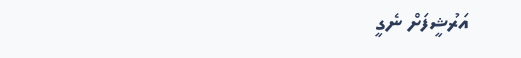އަރުޝީފަށް ނެގީ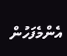އެންމެފަހުން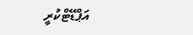އަޕްޑޭޓްކުރީ